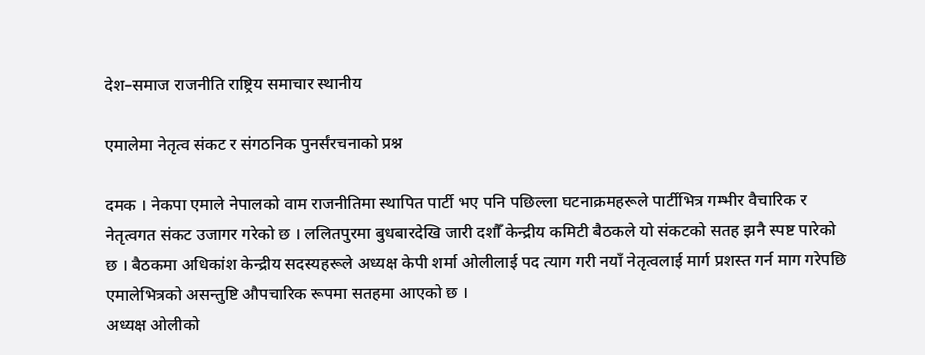देश–समाज राजनीति राष्ट्रिय समाचार स्थानीय

एमालेमा नेतृत्व संकट र संगठनिक पुनर्संरचनाको प्रश्न

दमक । नेकपा एमाले नेपालको वाम राजनीतिमा स्थापित पार्टी भए पनि पछिल्ला घटनाक्रमहरूले पार्टीभित्र गम्भीर वैचारिक र नेतृत्वगत संकट उजागर गरेको छ । ललितपुरमा बुधबारदेखि जारी दशौँ केन्द्रीय कमिटी बैठकले यो संकटको सतह झनै स्पष्ट पारेको छ । बैठकमा अधिकांश केन्द्रीय सदस्यहरूले अध्यक्ष केपी शर्मा ओलीलाई पद त्याग गरी नयाँ नेतृत्वलाई मार्ग प्रशस्त गर्न माग गरेपछि एमालेभित्रको असन्तुष्टि औपचारिक रूपमा सतहमा आएको छ ।
अध्यक्ष ओलीको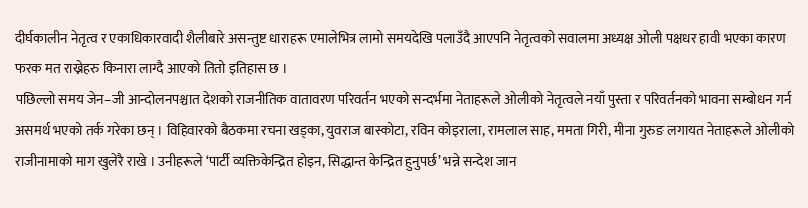दीर्घकालीन नेतृत्व र एकाधिकारवादी शैलीबारे असन्तुष्ट धाराहरू एमालेभित्र लामो समयदेखि पलाउँदै आएपनि नेतृत्वको सवालमा अध्यक्ष ओली पक्षधर हावी भएका कारण फरक मत राख्नेहरु किनारा लाग्दै आएको तितो इतिहास छ ।
पछिल्लो समय जेन–जी आन्दोलनपश्चात देशको राजनीतिक वातावरण परिवर्तन भएको सन्दर्भमा नेताहरूले ओलीको नेतृत्वले नयाँ पुस्ता र परिवर्तनको भावना सम्बोधन गर्न असमर्थ भएको तर्क गरेका छन् । विहिवारको बैठकमा रचना खड्का, युवराज बास्कोटा, रविन कोइराला, रामलाल साह, ममता गिरी, मीना गुरुङ लगायत नेताहरूले ओलीको राजीनामाको माग खुलेरै राखे । उनीहरूले ‘पार्टी व्यक्तिकेन्द्रित होइन, सिद्धान्त केन्द्रित हुनुपर्छ’ भन्ने सन्देश जान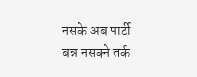नसके अब पार्टी बन्न नसक्ने तर्क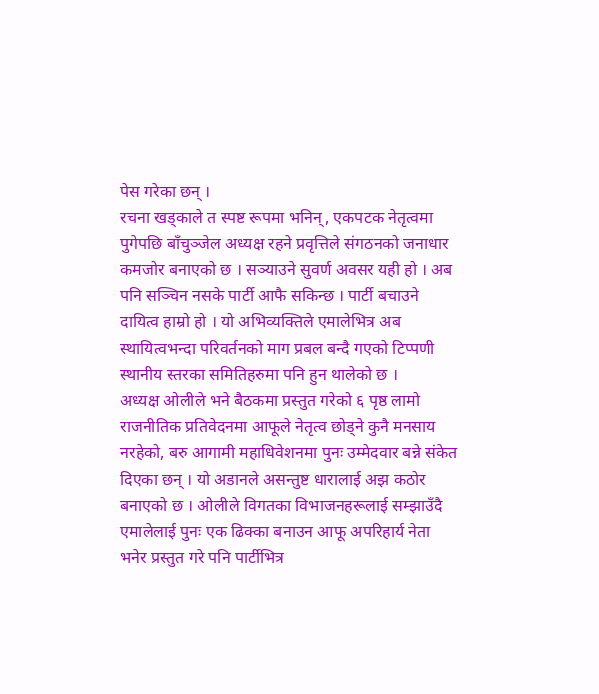पेस गरेका छन् ।
रचना खड्काले त स्पष्ट रूपमा भनिन्, एकपटक नेतृत्वमा पुगेपछि बाँचुञ्जेल अध्यक्ष रहने प्रवृत्तिले संगठनको जनाधार कमजोर बनाएको छ । सञ्याउने सुवर्ण अवसर यही हो । अब पनि सञ्चिन नसके पार्टी आफै सकिन्छ । पार्टी बचाउने दायित्व हाम्रो हो । यो अभिव्यक्तिले एमालेभित्र अब स्थायित्वभन्दा परिवर्तनको माग प्रबल बन्दै गएको टिप्पणी स्थानीय स्तरका समितिहरुमा पनि हुन थालेको छ ।
अध्यक्ष ओलीले भने बैठकमा प्रस्तुत गरेको ६ पृष्ठ लामो राजनीतिक प्रतिवेदनमा आफूले नेतृत्व छोड्ने कुनै मनसाय नरहेको, बरु आगामी महाधिवेशनमा पुनः उम्मेदवार बन्ने संकेत दिएका छन् । यो अडानले असन्तुष्ट धारालाई अझ कठोर बनाएको छ । ओलीले विगतका विभाजनहरूलाई सम्झाउँदै एमालेलाई पुनः एक ढिक्का बनाउन आफू अपरिहार्य नेता भनेर प्रस्तुत गरे पनि पार्टीभित्र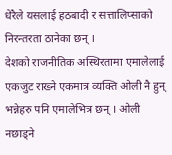धेरैले यसलाई हठबादी र सत्तालिप्साको निरन्तरता ठानेका छन् ।
देशको राजनीतिक अस्थिरतामा एमालेलाई एकजुट राख्ने एकमात्र व्यक्ति ओली नै हुन् भन्नेहरु पनि एमालेभित्र छन् । ओली नछाड्ने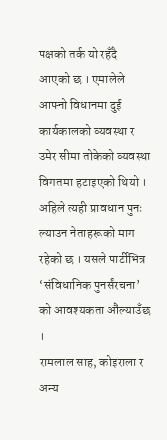पक्षको तर्क यो रहँदै आएको छ । एमालेले आफ्नो विधानमा दुई कार्यकालको व्यवस्था र उमेर सीमा तोकेको व्यवस्था विगतमा हटाइएको थियो । अहिले त्यही प्रावधान पुनः ल्याउन नेताहरूको माग रहेको छ । यसले पार्टीभित्र ‘संविधानिक पुनर्संरचना’ को आवश्यकता औंल्याउँछ ।
रामलाल साह, कोइराला र अन्य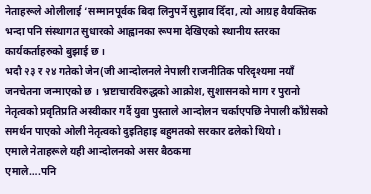नेताहरूले ओलीलाई ‘सम्मानपूर्वक बिदा लिनुपर्ने सुझाव दिँदा, त्यो आग्रह वैयक्तिक भन्दा पनि संस्थागत सुधारको आह्वानका रूपमा देखिएको स्थानीय स्तरका कार्यकर्ताहरुको बुझाई छ ।
भदौ २३ र २४ गतेको जेन(जी आन्दोलनले नेपाली राजनीतिक परिदृश्यमा नयाँ जनचेतना जन्माएको छ । भ्रष्टाचारविरुद्धको आक्रोश, सुशासनको माग र पुरानो नेतृत्वको प्रवृतिप्रति अस्वीकार गर्दै युवा पुस्ताले आन्दोलन चर्काएपछि नेपाली काँग्रेसको समर्थन पाएको ओली नेतृत्वको दुइतिहाइ बहुमतको सरकार ढलेको थियो ।
एमाले नेताहरूले यही आन्दोलनको असर बैठकमा
एमाले….पनि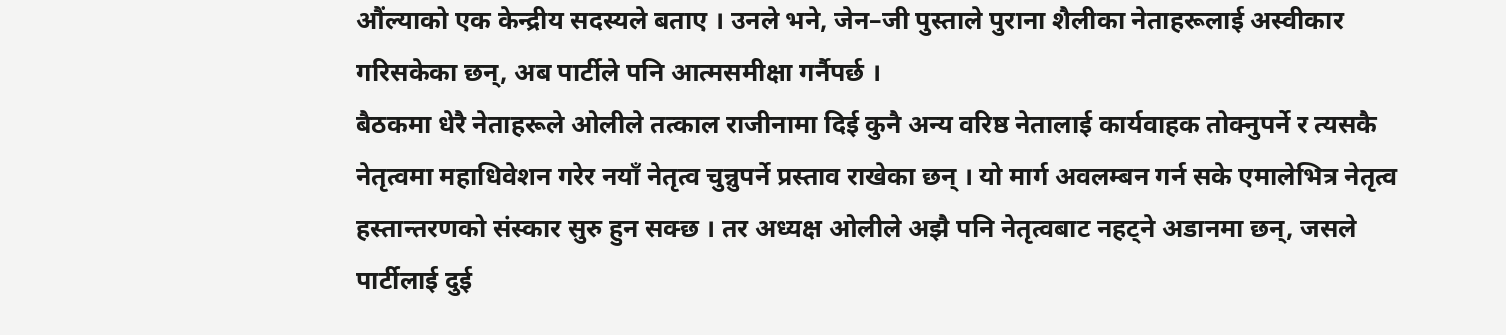औंल्याको एक केन्द्रीय सदस्यले बताए । उनले भने, जेन–जी पुस्ताले पुराना शैलीका नेताहरूलाई अस्वीकार गरिसकेका छन्, अब पार्टीले पनि आत्मसमीक्षा गर्नैपर्छ ।
बैठकमा धेरै नेताहरूले ओलीले तत्काल राजीनामा दिई कुनै अन्य वरिष्ठ नेतालाई कार्यवाहक तोक्नुपर्ने र त्यसकै नेतृत्वमा महाधिवेशन गरेर नयाँ नेतृत्व चुन्नुपर्ने प्रस्ताव राखेका छन् । यो मार्ग अवलम्बन गर्न सके एमालेभित्र नेतृत्व हस्तान्तरणको संस्कार सुरु हुन सक्छ । तर अध्यक्ष ओलीले अझै पनि नेतृत्वबाट नहट्ने अडानमा छन्, जसले पार्टीलाई दुई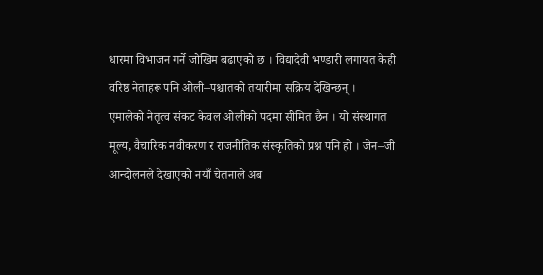धारमा विभाजन गर्ने जोखिम बढाएको छ । विद्यादेवी भण्डारी लगायत केही वरिष्ठ नेताहरू पनि ओली–पश्चातको तयारीमा सक्रिय देखिन्छन् ।
एमालेको नेतृत्व संकट केवल ओलीको पदमा सीमित छैन । यो संस्थागत मूल्य, वैचारिक नवीकरण र राजनीतिक संस्कृतिको प्रश्न पनि हो । जेन–जी आन्दोलनले देखाएको नयाँ चेतनाले अब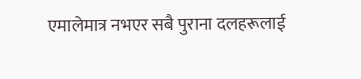एमालेमात्र नभएर सबै पुराना दलहरूलाई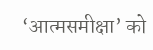‘आत्मसमीक्षा’ को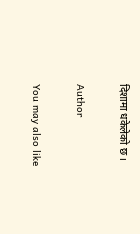दिशामा धकेलेको छ ।

Author

You may also like